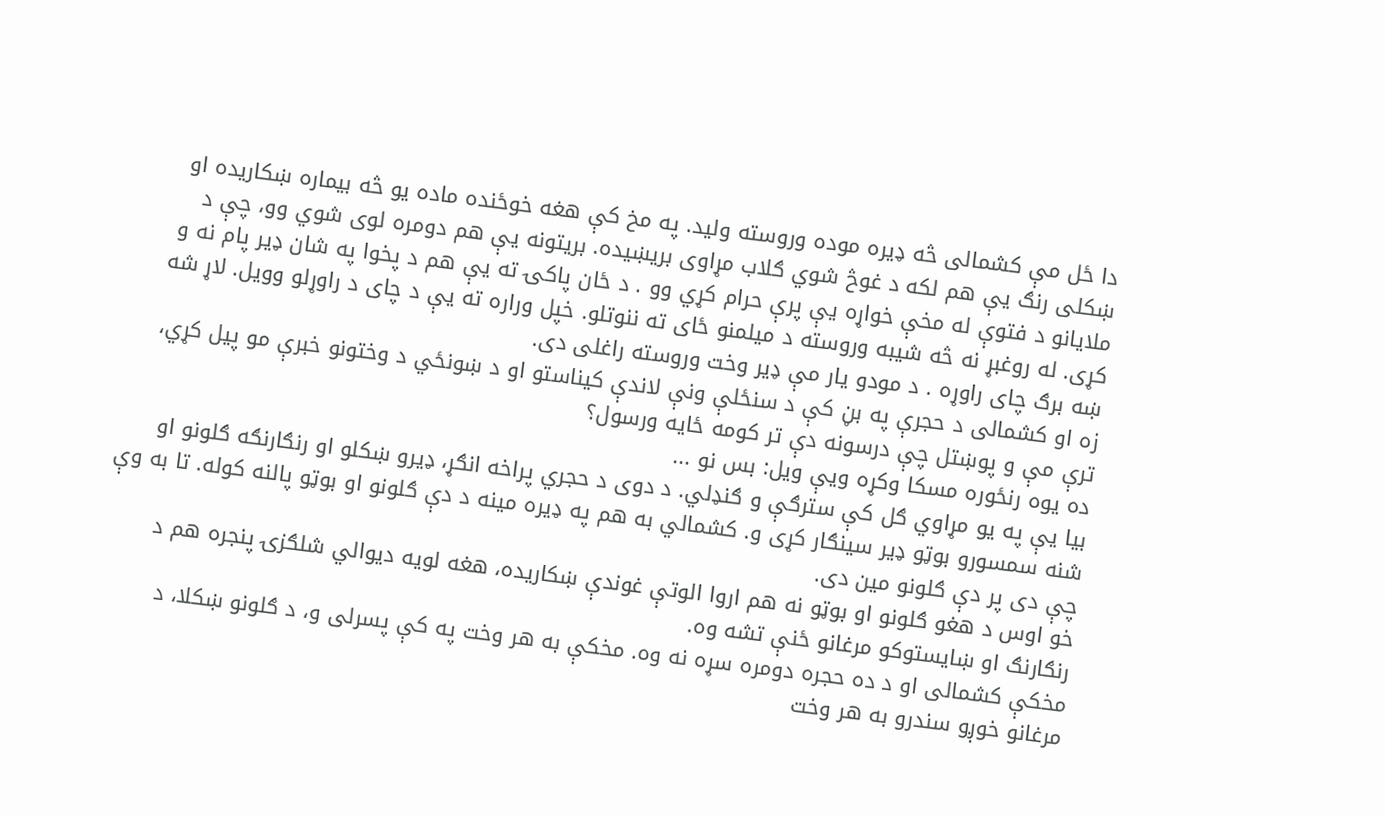دا ځل مې کشمالی څه ډيره موده وروسته وليد. په مخ کې هغه خوځنده ماده يو څه بيماره ښکاريده او ښکلی رنګ يې هم لکه د غوڅ شوي ګلاب مړاوی بريښيده. بريتونه يې هم دومره لوی شوي وو، چې د ملايانو د فتوې له مخې خواړه يې پرې حرام کړي وو . د ځان پاکۍ ته يې هم د پخوا په شان ډير پام نه و کړی. له روغبړ نه څه شيبه وروسته د ميلمنو ځای ته ننوتلو. خپل وراره ته يې د چای د راوړلو وويل. لاړ شه ښه برګ چای راوړه . د مودو يار مې ډير وخت وروسته راغلی دی.
زه او کشمالی د حجرې په بڼ کې د سنځلې ونې لاندې کيناستو او د ښونځي د وختونو خبرې مو پيل کړي، ترې مې و پوښتل چې درسونه دې تر کومه ځايه ورسول؟
ده يوه رنځوره مسکا وکړه ویې ويل: بس نو ...
بيا يې په يو مړاوي ګل کې سترګې و ګنډلي. د دوى د حجري پراخه انګړ، ډيرو ښکلو او رنګارنګه ګلونو او شنه سمسورو بوټو ډير سينګار کړی و. کشمالي به هم په ډيره مينه د دې ګلونو او بوټو پالنه کوله. تا به وې چې دى پر دې ګلونو مين دی.
خو اوس د هغو ګلونو او بوټو نه هم اروا الوتې غوندې ښکاريده، هغه لويه ديوالي شلګزۍ پنجره هم د رنګارنګ او ښايستوکو مرغانو ځنې تشه وه.
مخکې کشمالی او د ده حجره دومره سړه نه وه. مخکې به هر وخت په کې پسرلی و، د ګلونو ښکلا، د مرغانو خوږو سندرو به هر وخت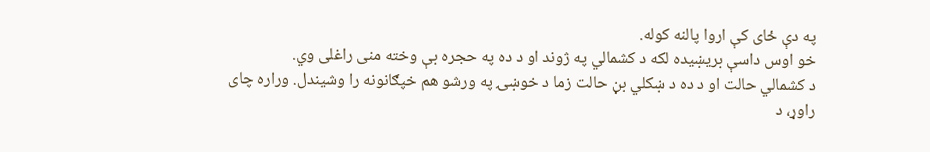په دې ځای کې اروا پالنه کوله.
خو اوس داسې بريښيده لکه د کشمالي په ژوند او د ده په حجره بې وخته منی راغلی وي.
د کشمالي حالت او د ده د ښکلي بڼ حالت زما د خوښۍ په ورشو هم خپګانونه را وشيندل. وراره چای راوړ، د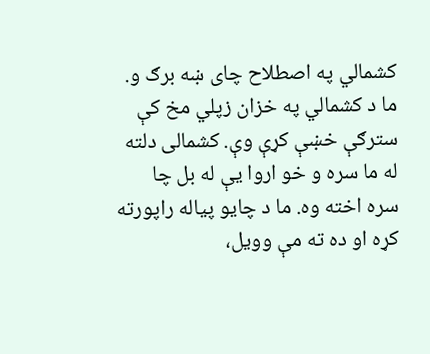کشمالي په اصطلاح چای ښه برګ و.
ما د کشمالي په خزان زپلي مخ کې سترګې خښې کړې وې. کشمالی دلته له ما سره و خو اروا يې له بل چا سره اخته وه. ما د چايو پياله راپورته کړه او ده ته مې وويل،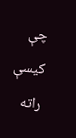چې کيسې راته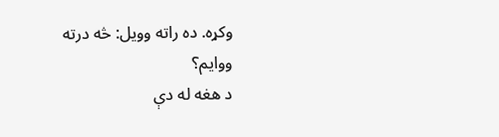وکړه. ده راته وويل: څه درته ووايم؟
د هغه له دې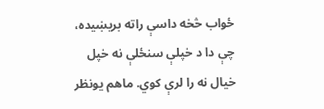ځواب څخه داسې راته بريښيده، چې دا د خپلې سنځلې نه خپل خيال نه را لرې کوي. ماهم یونظر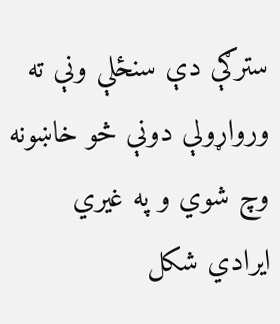سترګې دې سنځلې ونې ته ورواړولې دونې څو خاښونه وچ شوي و په غیري ایرادي شکل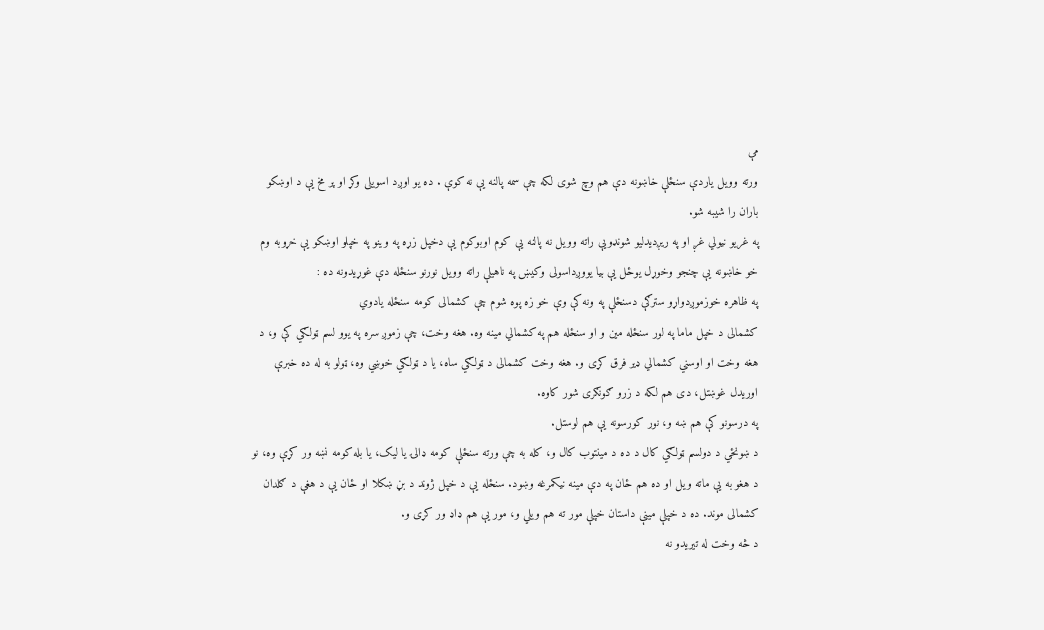مې
ورته وویل یاردې سنځلې خاښونه دې هم وچ شوی لکه چې سمه پالنه یې نه کوې . ده يو اوږد اسويلی وکړ او پر مخ يې د اوښکو باران را شيبه شو.
په غريو نيولي غږ او په ريږديدلیو شونډویې راته وویل نه پالنه یې کوم اوبوکوم یې دخپل زړه په وینو په خپلو اوښکو یې خړوبه وم خو خاښونه یې چنجو وخوړل یوځل یې بیا یووږداسولی وکیښ په ناهیلې راته وویل نورنو سنځله دې غوړیدونه ده :
په ظاهره خوزموږدواړو سترګې دسنځلې په ونه کې وې خو زه پوه شوم چې کشمالی کومه سنځله یادوي
کشمالی د خپل ماما په لور سنځله مين و او سنځله هم په کشمالي مينه وه. هغه وخت، چې زموږ سره په يوو لسم ټولګي کې و، د هغه وخت او اوسني کشمالي ډير فرق کړی و. هغه وخت کشمالی د ټولګي ساه، يا د ټولګي خوښي وه، ټولو به له ده خبرې اوريدل غوښتل، دى هم لکه د زرو ګونګری شور کاوه.
په درسونو کې هم ښه و، نور کورسونه يې هم لوستل.
د ښونځي د دولسم ټولګي کال د ده د مينتوب کال و، کله به چې ورته سنځلې کومه ډالۍ يا ليک، يا بله کومه نښه ور کړې وه، نو د هغو به يې ماته ويل او ده هم ځان په دې مينه نيکمرغه وښود. سنځله يې د خپل ژوند د بڼ ښکلا او ځان يې د هغې د ګلدان کشمالی موند. ده د خپلې مينې داستان خپلې مور ته هم ويلي و، مور يې هم ډاډ ور کړی و.
د څه وخت له تيريدو نه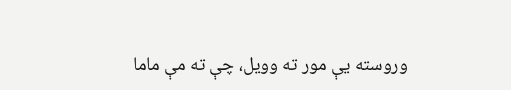وروسته يې مور ته وويل، چې ته مې ماما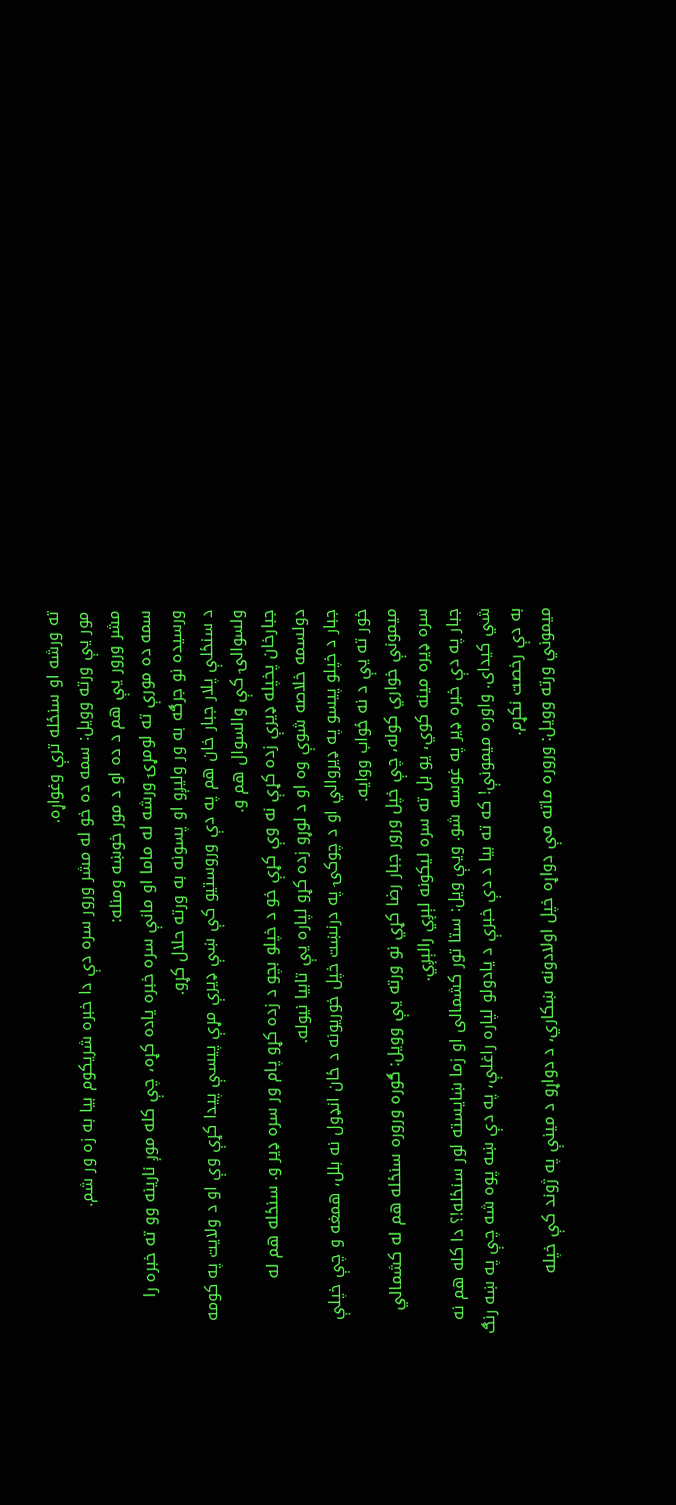ته ورشه او سنځله ترې وغواړه.
مور يې ورته وويل: سمه ده خو له مشر ورور سره دې دا خبره شريکوم بيا به زه ور شم.
مشر ورور يې هم د ده او د مور خوښه ومنله:
سمه ده مورې ته لومړۍ ورشه له ماما او مانې سره خبره ياده کړه، چې کله موږ نارينه وو ته خبره را ورسيده نو جرګه به ور وليږو او پسونه به ورته حلال کړو.
د سنځلې پلار جبار خان هم په دې وروستيو کې ښې ډيرې مړې پيسې پيدا کړې وې او د ولايت په کومه ولسوالۍ کې والسوال هم و.
جبارخان پخپله ډيرې زده کړې نه وې کړې خو د خپلو بچو د زده کړو پام ور سره ډير و. سنځله هم له دولسمه خلاصه شوې وه او د لوړو زده کړو لپاره يې تابيا نيوله.
جبار د خپلو پيسو په ډيروالي او د چوکۍ په درنښت خپل خوريونه د ځان انډول نه بلل، همغه و چې خپلې خور ته يې د نه ځواب ووايه.
ميمونې خواري کوله، چې خپل ورور جبار رضا کړي نو ورته يې وويل: ګوره وروره سنځله هم له کشمالي سره ډيره مينه کوي، يو بل ته سره ليكونه لېږي رالېږي.
جبار په دې خبره ډير په غوسه شو. ویې ويل: ستا تور کشمالی او زما ښايسته لور سنځله!؟ دا کله هم نه شي کيدای. واوره ميمونې! که ته بيا د دې خبرې د يادولو لپاره راغلې، په دې ښه پوه شه چې په ښه رنګ به دې رخصت نکړم.
ميموني ورته وويل: وروره ماته مې دواړه خپل اولادونه ښکاري، د دواړو د مينې په ژوند کې خپله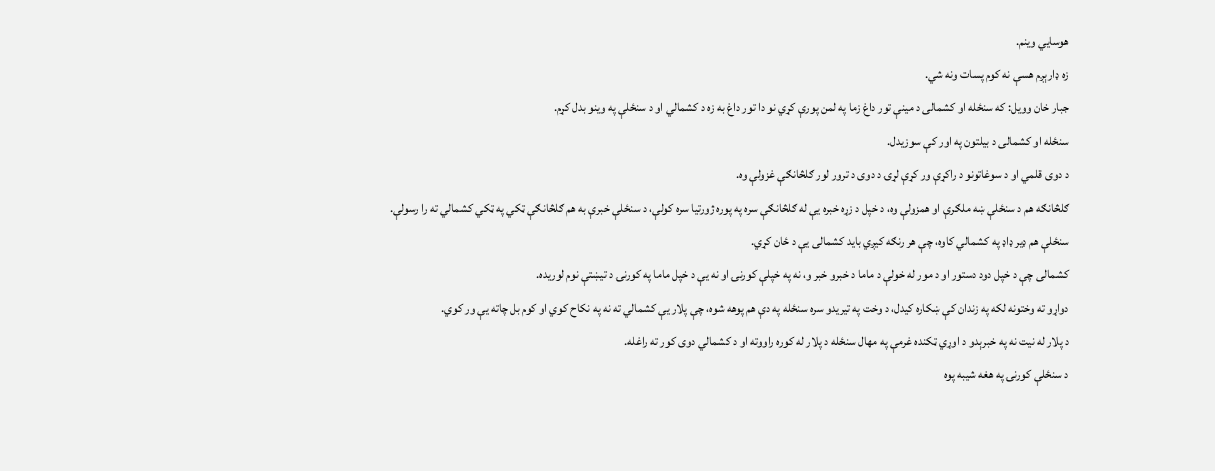هوسايي وينم.
زه ډارېږم هسې نه كوم پسات ونه شي.
جبار خان وويل: که سنځله او کشمالی د مينې تور داغ زما په لمن پورې کړي نو دا تور داغ به زه د کشمالي او د سنځلې په وينو بدل کړم.
سنځله او کشمالی د بيلتون په اور کې سوزيدل.
د دوى قلمي او د سوغاتونو د راکړې ور کړې لړۍ د دوى د ترور لور ګلڅانګې غزولې وه.
ګلڅانګه هم د سنځلې ښه ملګرې او همزولې وه، د خپل د زړه خبره يې له ګلڅانګې سره په پوره ژورتيا سره کولې، د سنځلې خبرې به هم ګلڅانګې ټکي په ټکي کشمالي ته را رسولې.
سنځلې هم ډير ډاډ په کشمالي کاوه، چې هر رنګه کيږي بايد کشمالی يې د ځان کړي.
کشمالی چې د خپل دود دستور او د مور له خولې د ماما د خبرو خبر و، نه په خپلې کورنۍ او نه يې د خپل ماما په کورنۍ د تيښتې نوم لوريده.
دواړو ته وختونه لکه په زندان کې ښکاره کيدل، د وخت په تيريدو سره سنځله په دې هم پوهه شوه، چې پلار يې کشمالي ته نه په نکاح کوي او کوم بل چاته يې ور کوي.
د پلار له نيت نه په خبرېدو د اوړي ټکنده غرمې په مهال سنځله د پلار له کوره راووته او د کشمالي دوى کور ته راغله.
د سنځلې کورنۍ په هغه شيبه پوه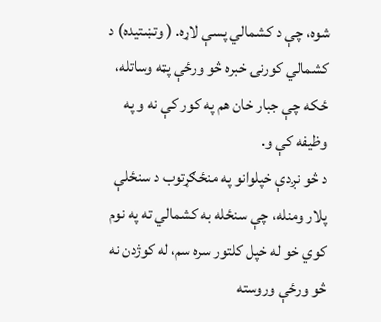شوه، چې د کشمالي پسې لاړه. ( وتښتيده) د کشمالي کورنۍ خبره څو ورځې پټه وساتله، ځکه چې جبار خان هم په کور کې نه و په وظيفه کې و.
د څو نږدې خپلوانو په منځګړتوب د سنځلې پلار ومنله، چې سنځله به کشمالي ته په نوم کوي خو له خپل کلتور سره سم، له کوژدن نه څو ورځې وروسته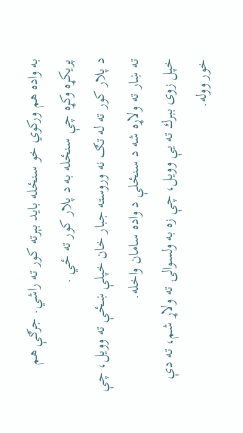به واده هم ورکوي خو سنځله بايد بېرته کور ته راشي. جرګې هم پريکړه وکړه چې سنځله به د پلار کور ته ځي .
د پلار کور ته له تګ نه وروسته جبار خان خپلې ښځې ته وويل، چې ته ښار ته ولاړه شه د سنځلې د واده سامان واخله.
خپل زوى ببرك ته يې وويل، چې زه به ولسوالۍ ته ولاړ شم، ته دې خور ووله.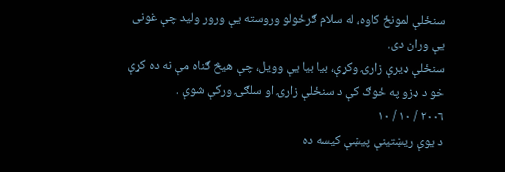سنځلې لمونځ کاوه، له سلام ګرځولو وروسته يې ورور وليد چې غونی يې وران دی.
سنځلې ډيرې زارۍ وکړې، بيا بيا يې وويل، چې هيڅ ګناه مې نه ده کړې خو د ډزو په ځوګ کې د سنځلې زارۍ او سلګۍ ورکې شوې .
٢٠٠٦ / ١٠ / ١٠
د يوې ريښتينې پيښې کيسه ده